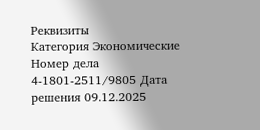Реквизиты
Категория Экономические Номер дела 4-1801-2511/9805 Дата решения 09.12.2025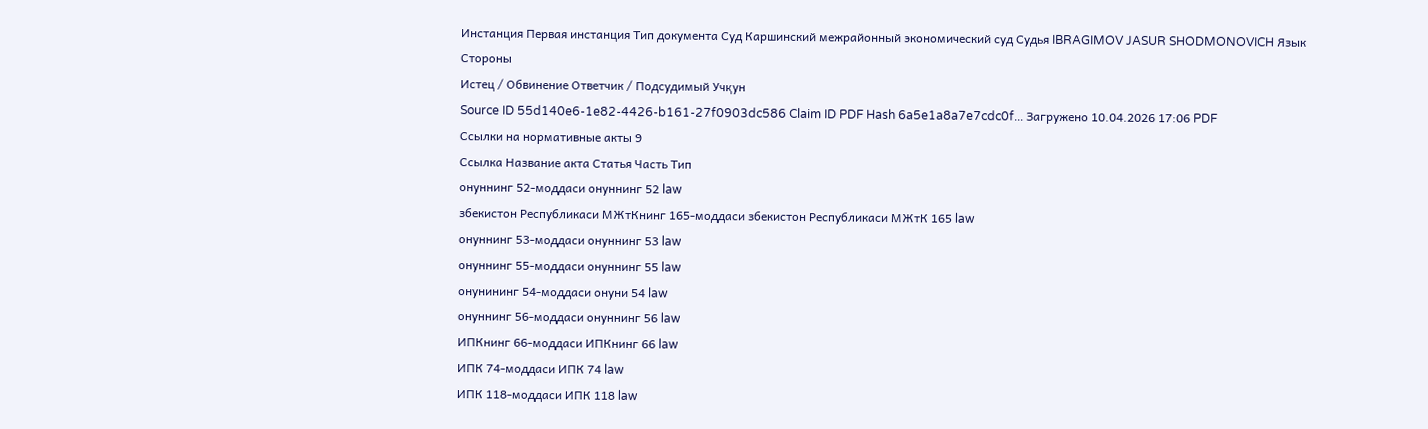Инстанция Первая инстанция Тип документа Суд Каршинский межрайонный экономический суд Судья IBRAGIMOV JASUR SHODMONOVICH Язык
Стороны
Истец / Обвинение Ответчик / Подсудимый Учқун
Source ID 55d140e6-1e82-4426-b161-27f0903dc586 Claim ID PDF Hash 6a5e1a8a7e7cdc0f... Загружено 10.04.2026 17:06 PDF
Ссылки на нормативные акты 9
Ссылка Название акта Статья Часть Тип
онуннинг 52-моддаси онуннинг 52 law
збекистон Республикаси МЖтКнинг 165-моддаси збекистон Республикаси МЖтК 165 law
онуннинг 53-моддаси онуннинг 53 law
онуннинг 55-моддаси онуннинг 55 law
онунининг 54-моддаси онуни 54 law
онуннинг 56-моддаси онуннинг 56 law
ИПКнинг 66-моддаси ИПКнинг 66 law
ИПК 74-моддаси ИПК 74 law
ИПК 118-моддаси ИПК 118 law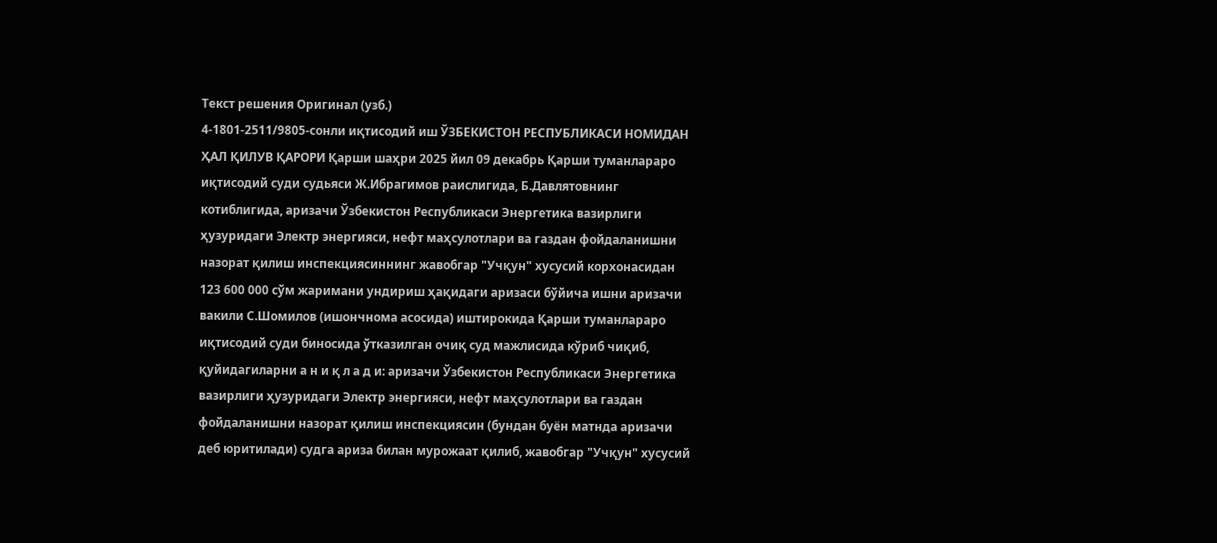Текст решения Оригинал (узб.)
4-1801-2511/9805-сонли иқтисодий иш ЎЗБЕКИСТОН РЕСПУБЛИКАСИ НОМИДАН ҲАЛ ҚИЛУВ ҚАРОРИ Қарши шаҳри 2025 йил 09 декабрь Қарши туманлараро иқтисодий суди судьяси Ж.Ибрагимов раислигида, Б.Давлятовнинг котиблигида, аризачи Ўзбекистон Республикаси Энергетика вазирлиги ҳузуридаги Электр энергияси, нефт маҳсулотлари ва газдан фойдаланишни назорат қилиш инспекциясиннинг жавобгар "Учқун" хусусий корхонасидан 123 600 000 сўм жаримани ундириш ҳақидаги аризаси бўйича ишни аризачи вакили С.Шомилов (ишончнома асосида) иштирокида Қарши туманлараро иқтисодий суди биносида ўтказилган очиқ суд мажлисида кўриб чиқиб, қуйидагиларни а н и қ л а д и: аризачи Ўзбекистон Республикаси Энергетика вазирлиги ҳузуридаги Электр энергияси, нефт маҳсулотлари ва газдан фойдаланишни назорат қилиш инспекциясин (бундан буён матнда аризачи деб юритилади) судга ариза билан мурожаат қилиб, жавобгар "Учқун" хусусий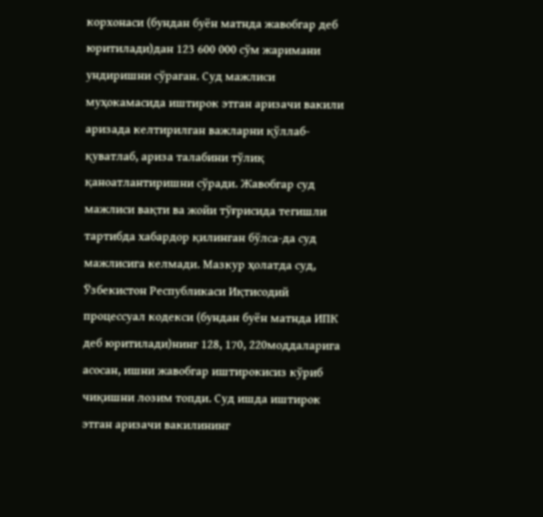корхонаси (бундан буён матнда жавобгар деб юритилади)дан 123 600 000 сўм жаримани ундиришни сўраган. Суд мажлиси муҳокамасида иштирок этган аризачи вакили аризада келтирилган важларни қўллаб-қуватлаб, ариза талабини тўлиқ қаноатлантиришни сўради. Жавобгар суд мажлиси вақти ва жойи тўғрисида тегишли тартибда хабардор қилинган бўлса-да суд мажлисига келмади. Мазкур ҳолатда суд, Ўзбекистон Республикаси Иқтисодий процессуал кодекси (бундан буён матнда ИПК деб юритилади)нинг 128, 170, 220моддаларига асосан, ишни жавобгар иштирокисиз кўриб чиқишни лозим топди. Суд ишда иштирок этган аризачи вакилининг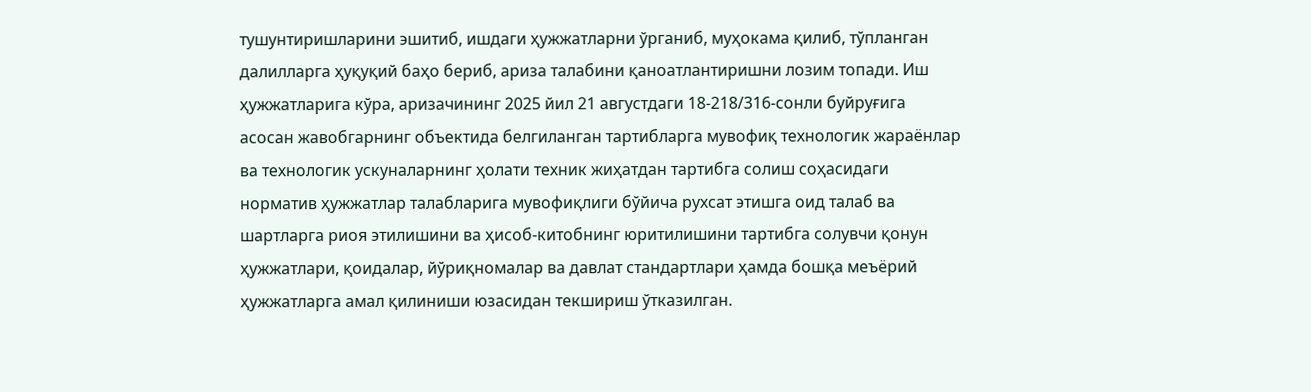тушунтиришларини эшитиб, ишдаги ҳужжатларни ўрганиб, муҳокама қилиб, тўпланган далилларга ҳуқуқий баҳо бериб, ариза талабини қаноатлантиришни лозим топади. Иш ҳужжатларига кўра, аризачининг 2025 йил 21 августдаги 18-218/316-сонли буйруғига асосан жавобгарнинг объектида белгиланган тартибларга мувофиқ технологик жараёнлар ва технологик ускуналарнинг ҳолати техник жиҳатдан тартибга солиш соҳасидаги норматив ҳужжатлар талабларига мувофиқлиги бўйича рухсат этишга оид талаб ва шартларга риоя этилишини ва ҳисоб-китобнинг юритилишини тартибга солувчи қонун ҳужжатлари, қоидалар, йўриқномалар ва давлат стандартлари ҳамда бошқа меъёрий ҳужжатларга амал қилиниши юзасидан текшириш ўтказилган.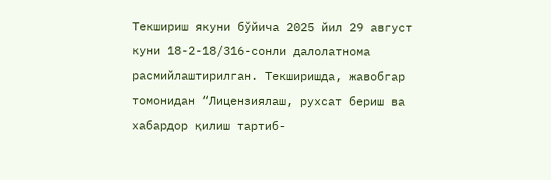Текшириш якуни бўйича 2025 йил 29 август куни 18-2-18/316-сонли далолатнома расмийлаштирилган. Текширишда, жавобгар томонидан “Лицензиялаш, рухсат бериш ва хабардор қилиш тартиб-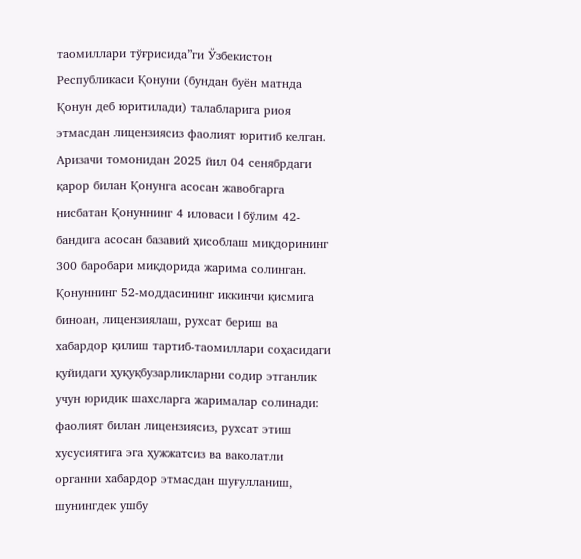таомиллари тўғрисида”ги Ўзбекистон Республикаси Қонуни (бундан буён матнда Қонун деб юритилади) талабларига риоя этмасдан лицензиясиз фаолият юритиб келган. Аризачи томонидан 2025 йил 04 сенябрдаги қарор билан Қонунга асосан жавобгарга нисбатан Қонуннинг 4 иловаси I бўлим 42-бандига асосан базавий ҳисоблаш миқдорининг 300 баробари миқдорида жарима солинган. Қонуннинг 52-моддасининг иккинчи қисмига биноан, лицензиялаш, рухсат бериш ва хабардор қилиш тартиб-таомиллари соҳасидаги қуйидаги ҳуқуқбузарликларни содир этганлик учун юридик шахсларга жарималар солинади: фаолият билан лицензиясиз, рухсат этиш хусусиятига эга ҳужжатсиз ва ваколатли органни хабардор этмасдан шуғулланиш, шунингдек ушбу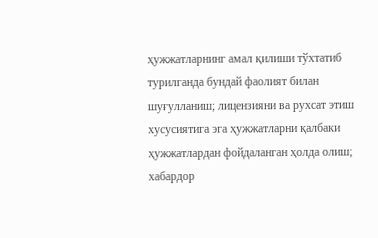ҳужжатларнинг амал қилиши тўхтатиб турилганда бундай фаолият билан шуғулланиш; лицензияни ва рухсат этиш хусусиятига эга ҳужжатларни қалбаки ҳужжатлардан фойдаланган ҳолда олиш; хабардор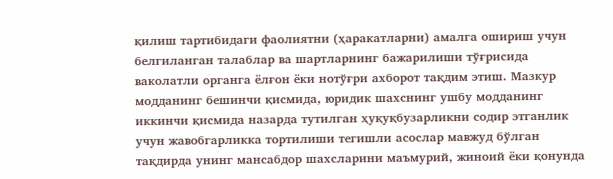қилиш тартибидаги фаолиятни (ҳаракатларни) амалга ошириш учун белгиланган талаблар ва шартларнинг бажарилиши тўғрисида ваколатли органга ёлғон ёки нотўғри ахборот тақдим этиш. Мазкур модданинг бешинчи қисмида, юридик шахснинг ушбу модданинг иккинчи қисмида назарда тутилган ҳуқуқбузарликни содир этганлик учун жавобгарликка тортилиши тегишли асослар мавжуд бўлган тақдирда унинг мансабдор шахсларини маъмурий, жиноий ёки қонунда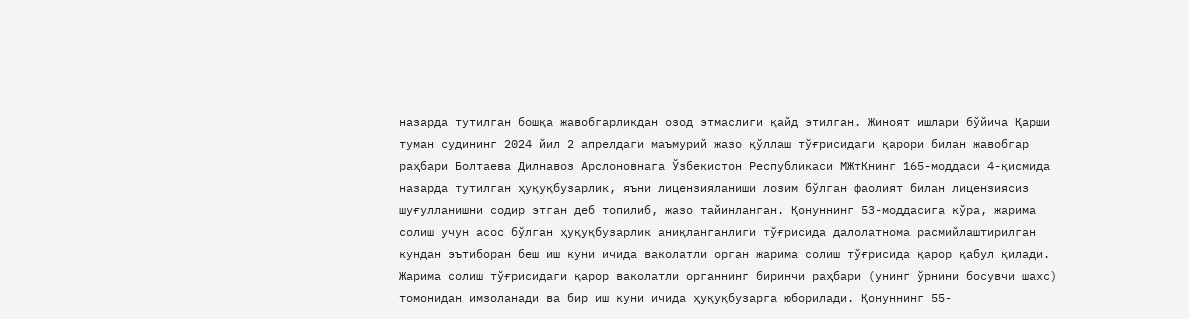назарда тутилган бошқа жавобгарликдан озод этмаслиги қайд этилган. Жиноят ишлари бўйича Қарши туман судининг 2024 йил 2 апрелдаги маъмурий жазо қўллаш тўғрисидаги қарори билан жавобгар раҳбари Болтаева Дилнавоз Арслоновнага Ўзбекистон Республикаси МЖтКнинг 165-моддаси 4-қисмида назарда тутилган ҳуқуқбузарлик, яъни лицензияланиши лозим бўлган фаолият билан лицензиясиз шуғулланишни содир этган деб топилиб, жазо тайинланган. Қонуннинг 53-моддасига кўра, жарима солиш учун асос бўлган ҳуқуқбузарлик аниқланганлиги тўғрисида далолатнома расмийлаштирилган кундан эътиборан беш иш куни ичида ваколатли орган жарима солиш тўғрисида қарор қабул қилади. Жарима солиш тўғрисидаги қарор ваколатли органнинг биринчи раҳбари (унинг ўрнини босувчи шахс) томонидан имзоланади ва бир иш куни ичида ҳуқуқбузарга юборилади. Қонуннинг 55-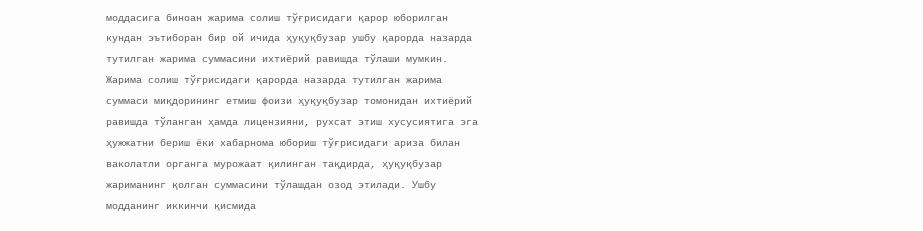моддасига биноан жарима солиш тўғрисидаги қарор юборилган кундан эътиборан бир ой ичида ҳуқуқбузар ушбу қарорда назарда тутилган жарима суммасини ихтиёрий равишда тўлаши мумкин. Жарима солиш тўғрисидаги қарорда назарда тутилган жарима суммаси миқдорининг етмиш фоизи ҳуқуқбузар томонидан ихтиёрий равишда тўланган ҳамда лицензияни, рухсат этиш хусусиятига эга ҳужжатни бериш ёки хабарнома юбориш тўғрисидаги ариза билан ваколатли органга мурожаат қилинган тақдирда, ҳуқуқбузар жариманинг қолган суммасини тўлашдан озод этилади. Ушбу модданинг иккинчи қисмида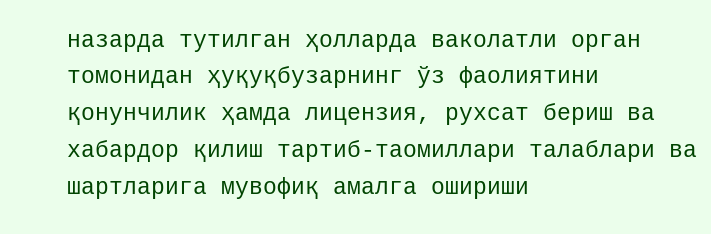назарда тутилган ҳолларда ваколатли орган томонидан ҳуқуқбузарнинг ўз фаолиятини қонунчилик ҳамда лицензия, рухсат бериш ва хабардор қилиш тартиб-таомиллари талаблари ва шартларига мувофиқ амалга ошириши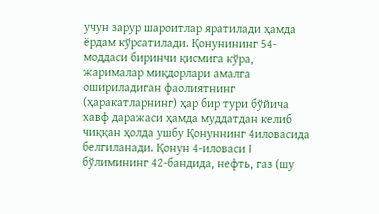учун зарур шароитлар яратилади ҳамда ёрдам кўрсатилади. Қонунининг 54-моддаси биринчи қисмига кўра, жарималар миқдорлари амалга ошириладиган фаолиятнинг (ҳаракатларнинг) ҳар бир тури бўйича хавф даражаси ҳамда муддатдан келиб чиққан ҳолда ушбу Қонуннинг 4иловасида белгиланади. Қонун 4-иловаси I бўлимининг 42-бандида, нефть, газ (шу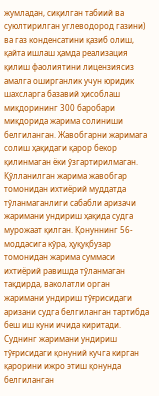жумладан, сиқилган табиий ва суюлтирилган углеводород газини) ва газ конденсатини қазиб олиш, қайта ишлаш ҳамда реализация қилиш фаолиятини лицензиясиз амалга оширганлик учун юридик шахсларга базавий ҳисоблаш миқдорининг 300 баробари миқдорида жарима солиниши белгиланган. Жавобгарни жаримага солиш ҳақидаги қарор бекор қилинмаган ёки ўзгартирилмаган. Қўлланилган жарима жавобгар томонидан ихтиёрий муддатда тўланмаганлиги сабабли аризачи жаримани ундириш ҳақида судга мурожаат қилган. Қонуннинг 56-моддасига кўра, ҳуқуқбузар томонидан жарима суммаси ихтиёрий равишда тўланмаган тақдирда, ваколатли орган жаримани ундириш тўғрисидаги аризани судга белгиланган тартибда беш иш куни ичида киритади. Суднинг жаримани ундириш тўғрисидаги қонуний кучга кирган қарорини ижро этиш қонунда белгиланган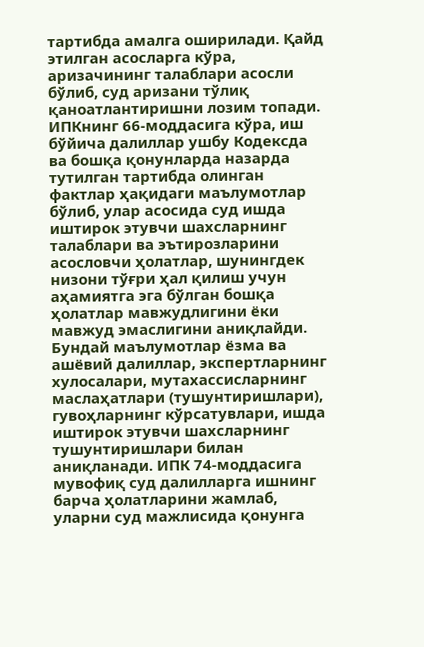тартибда амалга оширилади. Қайд этилган асосларга кўра, аризачининг талаблари асосли бўлиб, суд аризани тўлиқ қаноатлантиришни лозим топади. ИПКнинг 66-моддасига кўра, иш бўйича далиллар ушбу Кодексда ва бошқа қонунларда назарда тутилган тартибда олинган фактлар ҳақидаги маълумотлар бўлиб, улар асосида суд ишда иштирок этувчи шахсларнинг талаблари ва эътирозларини асословчи ҳолатлар, шунингдек низони тўғри ҳал қилиш учун аҳамиятга эга бўлган бошқа ҳолатлар мавжудлигини ёки мавжуд эмаслигини аниқлайди. Бундай маълумотлар ёзма ва ашёвий далиллар, экспертларнинг хулосалари, мутахассисларнинг маслаҳатлари (тушунтиришлари), гувоҳларнинг кўрсатувлари, ишда иштирок этувчи шахсларнинг тушунтиришлари билан аниқланади. ИПК 74-моддасига мувофиқ суд далилларга ишнинг барча ҳолатларини жамлаб, уларни суд мажлисида қонунга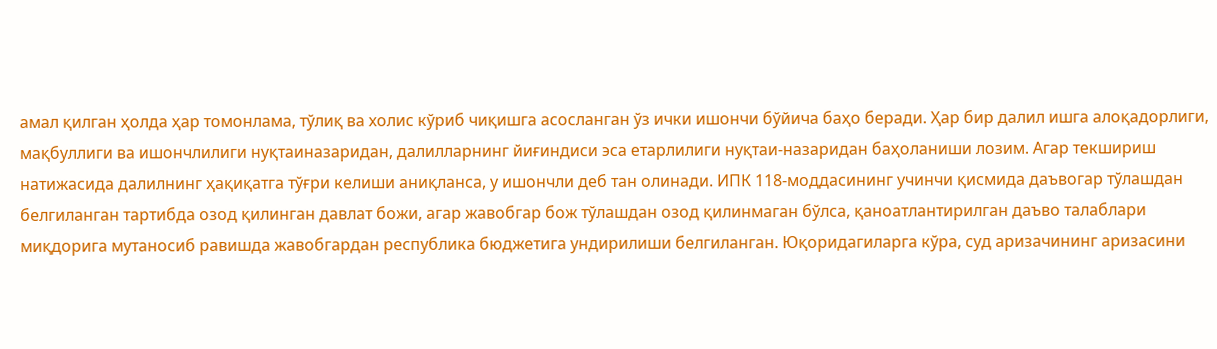амал қилган ҳолда ҳар томонлама, тўлиқ ва холис кўриб чиқишга асосланган ўз ички ишончи бўйича баҳо беради. Ҳар бир далил ишга алоқадорлиги, мақбуллиги ва ишончлилиги нуқтаиназаридан, далилларнинг йиғиндиси эса етарлилиги нуқтаи-назаридан баҳоланиши лозим. Агар текшириш натижасида далилнинг ҳақиқатга тўғри келиши аниқланса, у ишончли деб тан олинади. ИПК 118-моддасининг учинчи қисмида даъвогар тўлашдан белгиланган тартибда озод қилинган давлат божи, агар жавобгар бож тўлашдан озод қилинмаган бўлса, қаноатлантирилган даъво талаблари миқдорига мутаносиб равишда жавобгардан республика бюджетига ундирилиши белгиланган. Юқоридагиларга кўра, суд аризачининг аризасини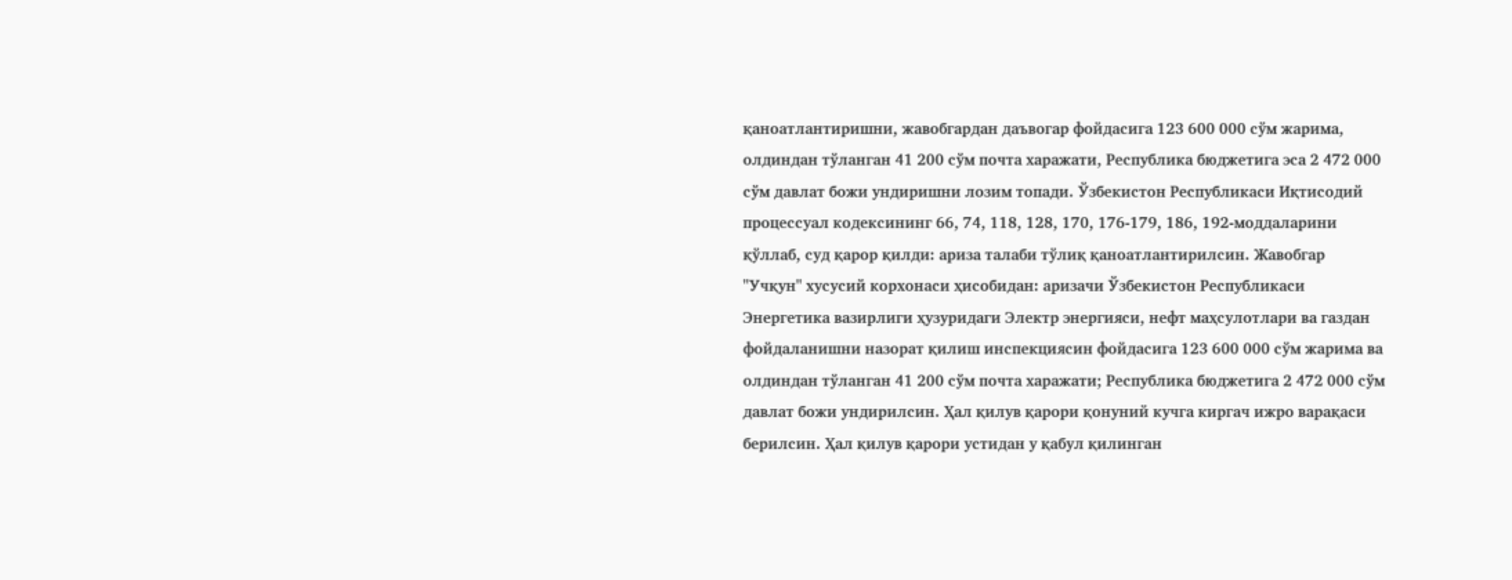қаноатлантиришни, жавобгардан даъвогар фойдасига 123 600 000 сўм жарима, олдиндан тўланган 41 200 сўм почта харажати, Республика бюджетига эса 2 472 000 сўм давлат божи ундиришни лозим топади. Ўзбекистон Республикаси Иқтисодий процессуал кодексининг 66, 74, 118, 128, 170, 176-179, 186, 192-моддаларини қўллаб, суд қарор қилди: ариза талаби тўлиқ қаноатлантирилсин. Жавобгар "Учқун" хусусий корхонаси ҳисобидан: аризачи Ўзбекистон Республикаси Энергетика вазирлиги ҳузуридаги Электр энергияси, нефт маҳсулотлари ва газдан фойдаланишни назорат қилиш инспекциясин фойдасига 123 600 000 сўм жарима ва олдиндан тўланган 41 200 сўм почта харажати; Республика бюджетига 2 472 000 сўм давлат божи ундирилсин. Ҳал қилув қарори қонуний кучга киргач ижро варақаси берилсин. Ҳал қилув қарори устидан у қабул қилинган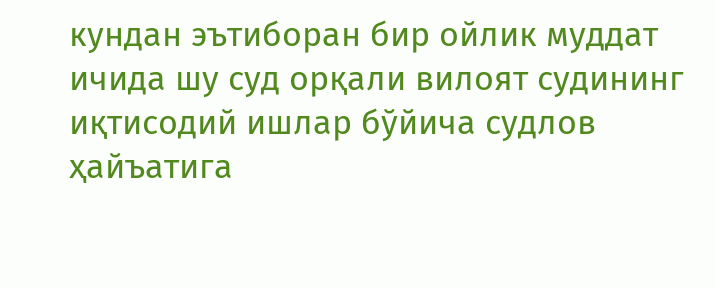кундан эътиборан бир ойлик муддат ичида шу суд орқали вилоят судининг иқтисодий ишлар бўйича судлов ҳайъатига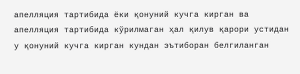апелляция тартибида ёки қонуний кучга кирган ва апелляция тартибида кўрилмаган ҳал қилув қарори устидан у қонуний кучга кирган кундан эътиборан белгиланган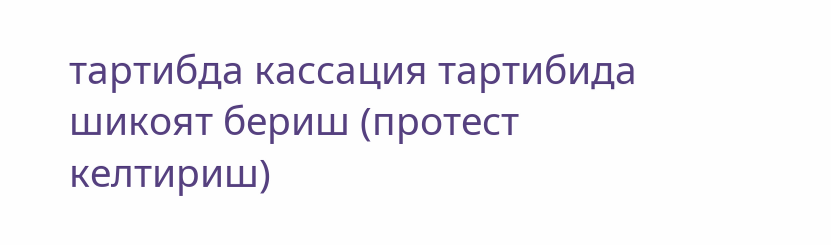тартибда кассация тартибида шикоят бериш (протест келтириш)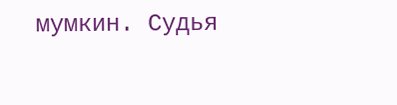мумкин. Судья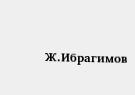Ж.Ибрагимов